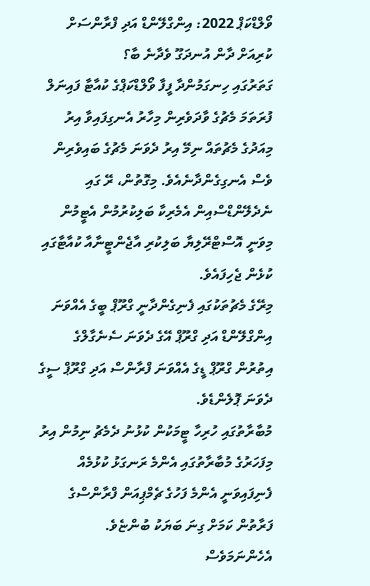ވޯލްޑްކަޕް 2022: އިންގްލޭންޑް އަދި ފްރާންސަށް ކުރިއަށް ދާން އުނދަގޫ ވެދާނެ ބާ؟
ގަތަރުގައި ހިނގަމުންދާ ފީފާ ވޯލްޑްކަޕްގެ ކުއާޓާ ފައިނަލް ފުރަތަމަ މެޗުގެ ވާދަވެރިން މިހާރު އެނގިފައިވާ އިރު މިއަދުގެ މެޗުތައް ނިމޭ އިރު ދެވަނަ މެޗުގެ ބައިވެރިން ވެސް އެނގިގެންދާނެއެވެ. މިގޮތުން، ރޭ ގައި ނެދެލޭންޑްސްއިން އެމެރިކާ ބަލިކުރުމުން އެޓީމުން މިވަނީ އޮސްޓްރޭލިޔާ ބަލިކުރި އާޖެންޓީނާއާ ކުއާޓާގައި ކުޅެން ޖެހިފައެވެ.
މިރޭގެ މެޗުތަކުގައި ފެނިގެންދާނީ ގްރޫޕް ބީގެ އެއްވަނަ އިންގްލޭންޑް އަދި ގްރޫޕް އޭގެ ދެވަނަ ސެނެގާލްގެ އިތުރުން ގްރޫޕް ޑީގެ އެއްވަނަ ފްރާންސް އަދި ގްރޫޕް ސީގެ ދެވަނަ ޕޮލެންޑެވެ.
މުބާރާތުގައި ހުރިހާ ޓީމަކުން ކުޅުނު ދެމެޗު ނިމުން އިރު މިފަހަރުގެ މުބާރާތުގައި އެންމެ ރަނގަޅު ކުޅުމެއް ފެނިފައިވަނީ އެންމެ ފަހުގެ ޗެމްޕިއަން ފްރާންސްގެ ފަރާތުން ކަމަށް ގިނަ ބަޔަކު ބުންޏެވެ. އެހެންނަމަވެސް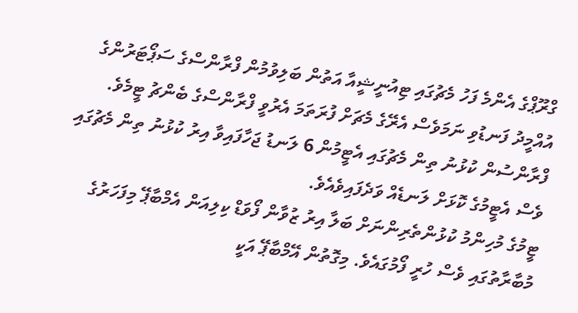ގްރޫޕްގެ އެންމެ ފަހު މެޗުގައި ޓިއުނީޝީއާ އަތުން ބަލިވުމުން ފްރާންސްގެ ސަޕޯޓަރުންގެ އުއްމީދު ފަނޑުވި ނަމަވެސް އެރޭގެ މެޗަށް ފުރަތަމަ އެރުވީ ފްރާންސްގެ ބެންޗު ޓީމެވެ. ފްރާންސުން ކުޅުނު ތިން މެޗުގައި އެޓީމުން 6 ލަނޑު ޖަހާފައިވާ އިރު ކުޅުނު ތިން މެޗުގައި ވެސް އެޓީމުގެ ކޮޅަށް ލަނޑެއް ވަދެފައިވެއެވެ.
ޓީމުގެ މުހިންމު ކުޅުންތެރިންނަށް ބަލާ އިރު ޒުވާން ފޯވަޑް ކިލިއަން އެމްބާޕޭ މިފަހަރުގެ މުބާރާތުގައި ވެސް ހުރީ ފޯމުގައެވެ. މިގޮތުން އޭމްބާޕޭ އަކީ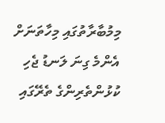މިމުބާރާތުގައި މިހާތަނަށް އެންމެ ގިނަ ލަނޑު ޖެހި ކުޅުންތެރިންގެ ތެރޭގައި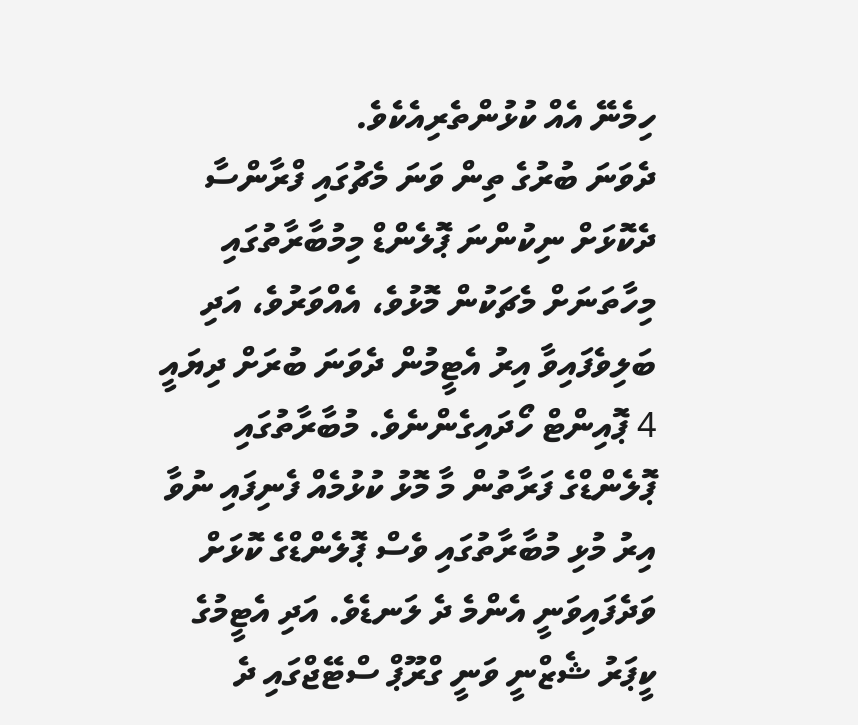ހިމެނޭ އެއް ކުޅުންތެރިއެކެވެ.
ދެވަނަ ބުރުގެ ތިން ވަނަ މެޗުގައި ފްރާންސާ ދެކޮޅަށް ނިކުންނަ ޕޮލެންޑް މިމުބާރާތުގައި މިހާތަނަށް މެޗަކުން މޮޅުވެ، އެއްވަރުވެ، އަދި ބަލިވެފައިވާ އިރު އެޓީމުން ދެވަނަ ބުރަށް ދިޔައީ 4 ޕޮއިންޓް ހޯދައިގެންނެވެ. މުބާރާތުގައި ޕޮލެންޑްގެ ފަރާތުން މާ މޮޅު ކުޅުމެއް ފެނިފައި ނުވާ އިރު މުޅި މުބާރާތުގައި ވެސް ޕޮލެންޑްގެ ކޮޅަށް ވަދެފައިވަނީ އެންމެ ދެ ލަނޑެވެ. އަދި އެޓީމުގެ ކީޕަރު ޝެޒްނީ ވަނީ ގްރޫޕް ސްޓޭޖްގައި ދެ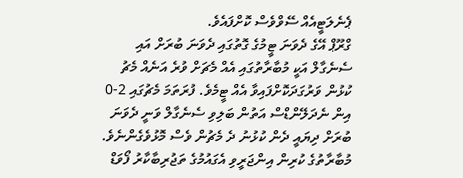ޕެނެލަޓީއެއް ސޭވްވެސް ކޮށްފައެވެ.
ގްރޫޕް އޭގެ ދެވަނަ ޓީމުގެ ގޮތުގައި ދެވަނަ ބުރަށް އައި ސެނެގާލް އަކީ މުބާރާތުގައި އެއް މެޗަށް ވުރެ އަނެއް މެޗު ކުޅުން ވަރުގަދަކޮށްފައިވާ އެއް ޓީމެވެ. ފުރަތަމަ މެޗުގައި 2-0 އިން ނެދަލޭންޑްސް އަތުން ބަލިވި ސެނެގާލް ވަނީ ދެވަނަ ބުރަށް ދިޔައީ ދެން ކުޅުނު ދެ މެޗުން ވެސް މޮޅުވެގެންނެވެ. މުބާރާތުގެ ކުރިން އިންޖަރީވި އެގައުމުގެ ތަޖުރިބާކާރު ފޯވަޑް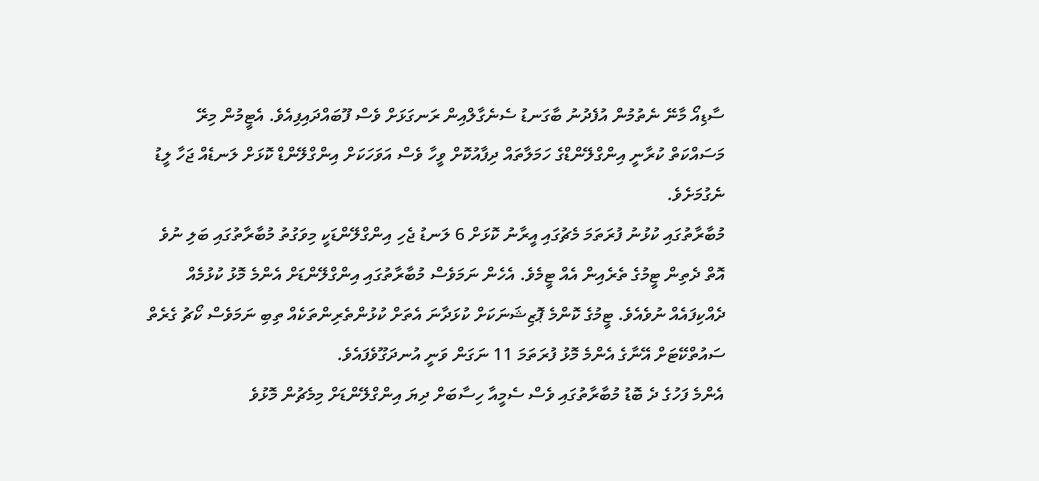ސާޑިއޯ މާނޭ ނެތުމުން އުފެދުނު ބާގަނޑު ސެނެގާލްއިން ރަނގަޅަށް ވެސް ފޫބައްދައިފިއެވެ. އެޓީމުން މިރޭ މަސައްކަތް ކުރާނީ އިންގްލޭންޑްގެ ހަމަލާތައް ދިފާއުކޮށް ވީހާ ވެސް އަވަހަކަށް އިންގްލޭންޑް ކޮޅަށް ލަނޑެއް ޖަހާ ލީޑު ނެގުމަށެވެ.
މުބާރާތުގައި ކުޅުނު ފުރަތަމަ މެޗުގައި އީރާނު ކޮޅަށް 6 ލަނޑު ޖެހި އިންގްލޭންޑަކީ މިވަގުތު މުބާރާތުގައި ބަލި ނުވެ އޮތް ދެތިން ޓީމުގެ ތެރެއިން އެއް ޓީމެވެ. އެހެން ނަމަވެސް މުބާރާތުގައި އިންގްލޭންޑަށް އެންމެ މޮޅު ކުޅުމެއް ދެއްކިފައެއް ނުވެއެވެ. ޓީމުގެ ކޮންމެ ޕޮޒިޝަނަކަށް ކުޅަދާނަ އެތަށް ކުޅުންތެރިންތަކެއް ތިބި ނަމަވެސް ކޯޗު ގެރެތް ސައުތްކޭޓަށް އޭނާގެ އެންމެ މޮޅު ފުރަތަމަ 11 ނަގަން ވަނީ އުނދަގޫވެފައެވެ.
އެންމެ ފަހުގެ ދެ ބޮޑު މުބާރާތުގައި ވެސް ސެމީއާ ހިސާބަށް ދިޔަ އިންގްލޭންޑަށް މިމެޗުން މޮޅުވެ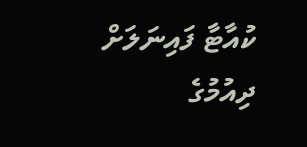ކުއާޓާ ފައިނަލަށް ދިއުމުގެ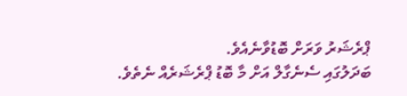ޕްރެޝަރު ވަރަށް ބޮޑުވާނެއެވެ.
ބަދަލުގައި ސެނެގާލް އަށް މާ ބޮޑު ޕްރެޝަރެއް ނެތެވެ.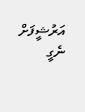އަރުޝީފަށް ނެގީ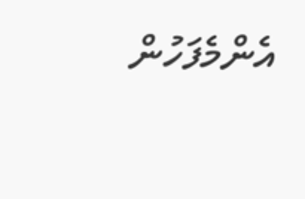އެންމެފަހުން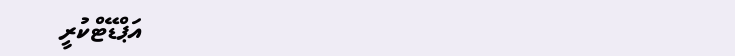އަޕްޑޭޓްކުރީ